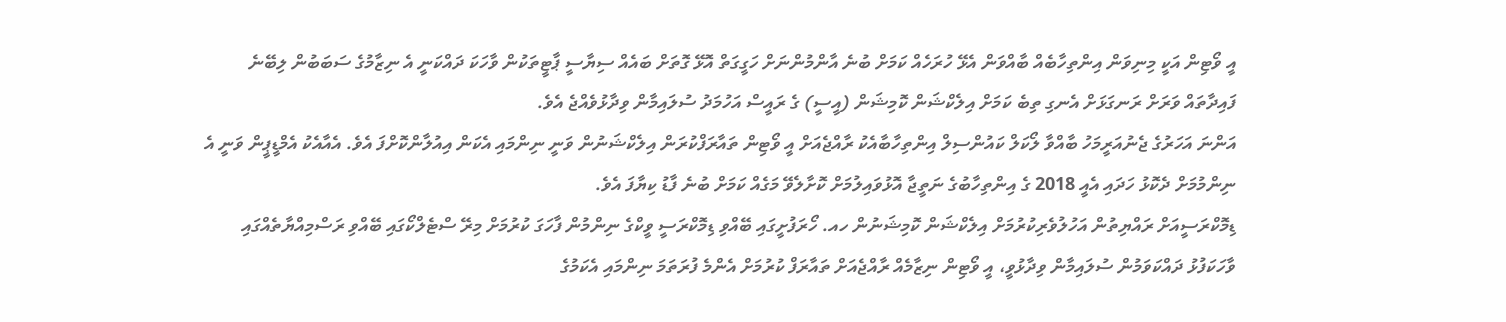އީ ވޯޓިން އަކީ މިނިވަން އިންތިހާބެއް ބާއްވަން އެޅޭ ހުރަހެއް ކަމަށް ބުނެ އާންމުންނަށް ހަގީގަތް އޮޅޭ ގޮތަށް ބައެއް ސިޔާސީ ޕާޓީތަކުން ވާހަކަ ދައްކަނީ އެ ނިޒާމުގެ ސަބަބުން ލިބޭނެ ފައިދާތައް ވަރަށް ރަނގަޅަށް އެނގި ތިބެ ކަމަށް އިލެކްޝަން ކޮމިޝަން (އީސީ) ގެ ރައީސް އަހުމަދު ސުލައިމާން ވިދާޅުވެއްޖެ އެވެ.
އަންނަ އަހަރުގެ ޖެނުއަރީމަހު ބާއްވާ ލޯކަލް ކައުންސިލް އިންތިހާބާއެކު ރާއްޖެއަށް އީ ވޯޓިން ތައާރަފްކުރަން އިލެކްޝަނުން ވަނީ ނިންމައި އެކަން އިއުލާންކޮށްފަ އެވެ. އެއާއެކު އެމްޑީޕީން ވަނީ އެ ނިންމުމަށް ދެކޮޅު ހަދައި އެއީ 2018 ގެ އިންތިހާބުގެ ނަތީޖާ އޮޅުވައިލުމަށް ކޮށާލެވޭ މަގެއް ކަމަށް ބުނެ ފާޑު ކިޔާފަ އެވެ.
ޑިމޮކްރަސީއަށް ރައްޔިތުން އަހުލުވެރިކުރުމަށް އިލެކްޝަން ކޮމިޝަނުން ހއ. ހޯރަފުށީގައި ބޭއްވި ޑިމޮކްރަސީ ވީކްގެ ނިންމުން ފާހަގަ ކުރުމަށް މިރޭ ސްޓެލްކޯގައި ބޭއްވި ރަސްމިއްޔާތެއްގައި ވާހަކަފުޅު ދައްކަވަމުން ސުލައިމާން ވިދާޅުވީ، އީ ވޯޓިން ނިޒާމެއް ރާއްޖެއަށް ތައާރަފް ކުރުމަށް އެންމެ ފުރަތަމަ ނިންމައި އެކަމުގެ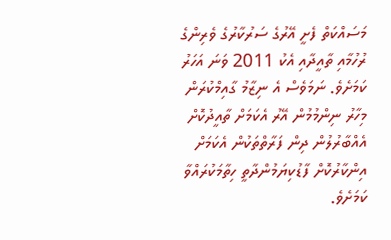މަސައްކަތް ފެށީ އޭރުގެ ސަރުކާރުގެ ވެރިންގެ ރުހުމާއި ތާއީދާއި އެކު 2011 ވަނަ އަހަރު ކަމަށެވެ. ނަމަވެސް އެ ނިޒާމު ގާއިމްކުރަން މިހާރު ނިންމުމުން އޭރު އެކަމަށް ތާއީދުކޮށް އެއްބާރުލުން ދިން ފަރާތްތަކުން އެކަމަށް އިންކާރުކޮށް ފާޑުކިޔަމުންދާތީ ހިތާމަކުރައްވާ ކަމަށެވެ.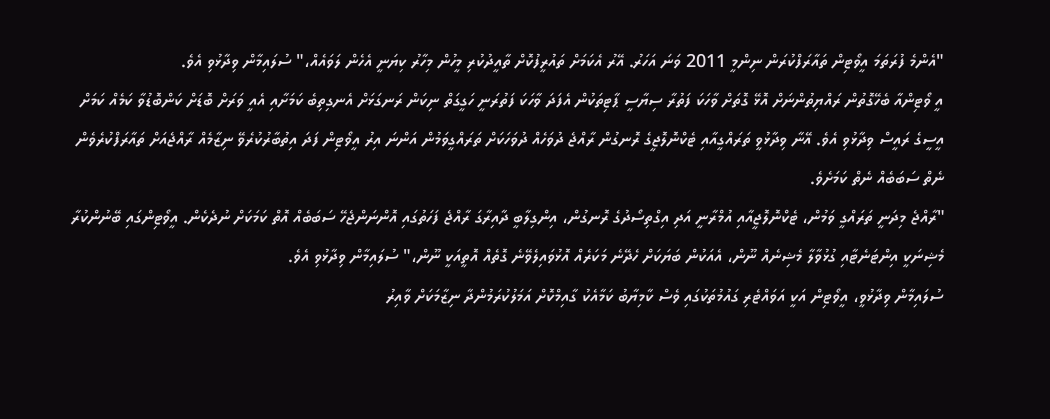"އެންމެ ފުރަތަމަ އީވޯޓިން ތައާރަފްކުރަން ނިންމީ 2011 ވަނަ އަހަރު. އޭރު އެކަމަށް ތައުރީފުކޮށް ތާއީދުކުރި މީހުން މިހާރު ކިޔަނީ އެހެން ލަވައެއް،" ސުލައިމާން ވިދާޅުވި އެވެ.
އީ ވޯޓިންއާ ބެހޭގޮތުން ރައްޔިތުންނަށް އޮޅޭ ގޮތަށް ވާހަކަ ފަތުރާ ސިޔާސީ ޕާޓިތަކުން އެފަދަ ވާހަކަ ފަތުރަނީ ހަގީގަތް ނިކަން ރަނގަޅަށް އެނގިތިބެ ކަމަށާއި އެއީ ވަރަށް ބޮޑަށް ކަންބޮޑުވާ ކަމެއް ކަމަށް އީސީގެ ރައީސް ވިދާޅުވި އެވެ. އޭނާ ވިދާޅުވީ ތަރައްގީއާއި ޓެކްނޮލޮޖީގެ ރޮނގުން ރާއްޖެ ދުވަހެއް ދުވަހަކަށް ތަރައްގީވަމުން އަންނަ އިރު އީވޯޓިން ފަދަ އިތުބާރުކުރެވޭ ނިޒާމެއް ރާއްޖެއަށް ތައާރަފްކުރެވެން ނެތް ސަބަބެއް ނެތް ކަމަށެވެ.
"ރާއްޖެ މިދަނީ ތަރައްގީ ވަމުން، ޓެކްނޮލޮޖީއާއި އުމްރާނީ އަދި އިގްތިސޯދުގެ ރޮނގުން، އިންގިލާބީ ދާއިރާގަ ރާއްޖެ ފަހަތުގައި އޮންނަންޖެހޭ ސަބަބެއް އޮތް ކަމަކަށް ނުދެކެން. އީވޯޓިންގައި ބޭނުންކުރާ މެޝިނަކީ އިންޓަނެޓާއި ގުޅުވާލާ މެޝިނެއް ނޫން، އެއަކުން ބަޔަކަށް ހެދޭނެ މަކަރެއް އޮޅުވައިލެވޭނެ ގޮތެއް އޮތީއަކީ ނޫން،" ސުލައިމާން ވިދާޅުވި އެވެ.
ސުލައިމާން ވިދާޅުވީ، އީވޯޓިން އަކީ އަވައްޓެރި ގައުމުތަކުގައި ވެސް ކާމިޔާބު ކަމާއެކު ގާއިމްކޮށް އަމަލުކުރަމުންދާ ނިޒާމަކަށް ވާއިރު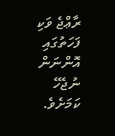ރާޢްޖެ ވަކި ފަހަތުގައި އޮންނަން ނުޖެހޭ ކަމަށެވެ.